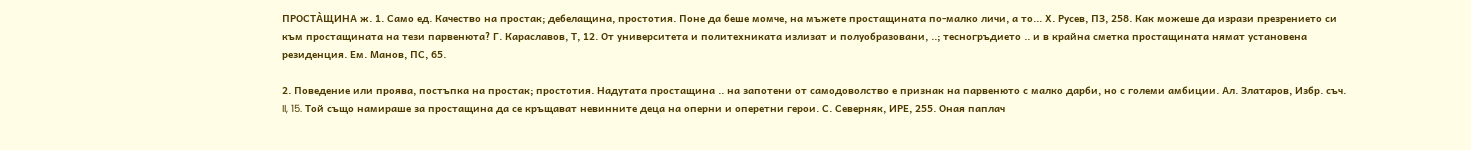ПРОСТА̀ЩИНА ж. 1. Само ед. Качество на простак; дебелащина, простотия. Поне да беше момче, на мъжете простащината по-малко личи, а то... Х. Русев, ПЗ, 258. Как можеше да изрази презрението си към простащината на тези парвенюта? Г. Караславов, Т, 12. От университета и политехниката излизат и полуобразовани, ..; тесногръдието .. и в крайна сметка простащината нямат установена резиденция. Ем. Манов, ПС, 65.

2. Поведение или проява, постъпка на простак; простотия. Надутата простащина .. на запотени от самодоволство е признак на парвенюто с малко дарби, но с големи амбиции. Ал. Златаров, Избр. съч. II, 15. Той също намираше за простащина да се кръщават невинните деца на оперни и оперетни герои. С. Северняк, ИРЕ, 255. Оная паплач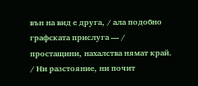вън на вид е друга, / ала подобно графската прислуга — / простащини, нахалства нямат край. / Ни разстояние, ни почит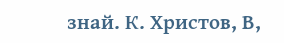знай. К. Христов, В,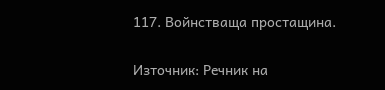117. Войнстваща простащина.


Източник: Речник на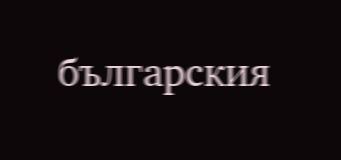българския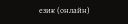език (онлайн)